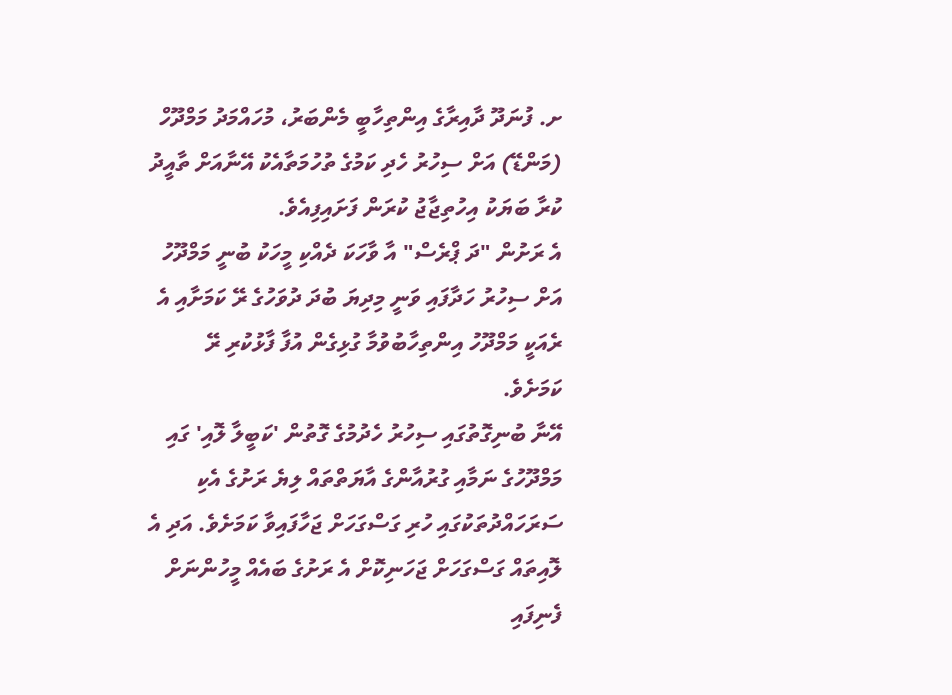ށ. ފުނަދޫ ދާއިރާގެ އިންތިހާބީ މެންބަރު، މުހައްމަދު މަމްދޫހް (މަންޑޭ) އަށް ސިހުރު ހެދި ކަމުގެ ތުހުމަތާއެކު އޭނާއަށް ތާއީދު ކުރާ ބަޔަކު އިހުތިޖާޖު ކުރަން ފަށައިފިއެވެ.
އެ ރަށުން "ދަ ޕްރެސް" އާ ވާހަކަ ދެއްކި މީހަކު ބުނީ މަމްދޫހު އަށް ސިހުރު ހަދާފައި ވަނީ މިދިޔަ ބުދަ ދުވަހުގެ ރޭ ކަމަށާއި އެ ރެއަކީ މަމްދޫހު އިންތިހާބުވުމާ ގުޅިގެން އުފާ ފާޅުކުރި ރޭ ކަމަށެވެ.
އޭނާ ބުނިގޮތުގައި ސިހުރު ހެދުމުގެ ގޮތުން 'ކަބީލާ ލޮއި' ގައި މަމްދޫހުގެ ނަމާއި ގުރުއާންގެ އާޔަތްތައް ލިޔެ ރަށުގެ އެކި ސަރަހައްދުތަކުގައި ހުރި ގަސްގަހަށް ޖަހާފައިވާ ކަމަށެވެ. އަދި އެ ލޮއިތައް ގަސްގަހަށް ޖަހަނިކޮށް އެ ރަށުގެ ބައެއް މީހުންނަށް ފެނިފައި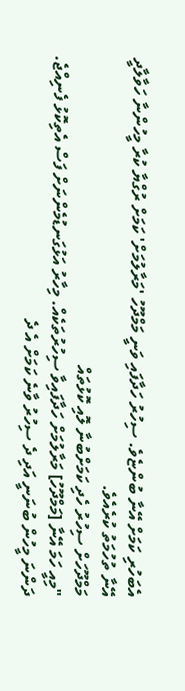އެބަހުރި ކަމަށް އޭނާ ބުންޏެވެ. ސިހުރު ހަދާފައި ވަނީ މަމްދޫހު 'މަރާލުމަށް' ކަމަށް ރުގްޔާ ކުރާ މީހުންނާ ހަވާލާދީ އޭނާ ތުހުމަތު ކުރެއެވެ.
މަމްދޫހަށް ސިހުރު ހެދި ކަމަށްބުނާ ލޮއި ކޮޅުތައް
"މިއީ ހަމަ އޭނާ [މަމްދޫހު] މަރާލުމަށް ހަދާފައިވާ ސިހުރުތަކެއް. މިހާރު އަޅުގަނޑުމެންނަށް ފަސް އެތިކޮޅު ފެނިއްޖެ. ދަންނަ މީހުން ބުނަނީ އަދި ދެ ސިހުރު ވާނެ ކަމަށް އެ ދެ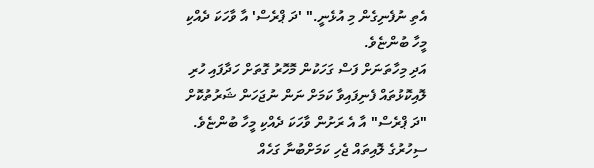އެތި ނުފެނިގެން މި އުޅެނީ." 'ދަ ޕްރެސް' އާ ވާހަކަ ދެއްކި މީހާ ބުންޏެވެ.
އަދި މިހާތަނަށް ފަސް ގަހަކުން މޮހޮރު ގޮތަށް ހަދާފައި ހުރި ލޮއިކޮޅުތައް ފެނިފައިވާ ކަމަށް ނަން ނުޖަހަން ޝަރުތުކޮށް "ދަ ޕްރެސް" އާ އެ ރަށުން ވާހަކަ ދެއްކި މީހާ ބުންޏެވެ.
ސިހުރުގެ ލޮއިތައް ޖެހި ކަމަށްބުނާ ގަހެއް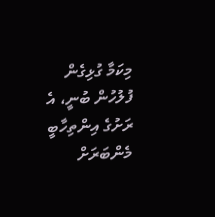މިކަމާ ގުޅިގެން ފުލުހުން ބުނީ، އެ ރަށުގެ އިންތިހާބީ މެންބަރަށް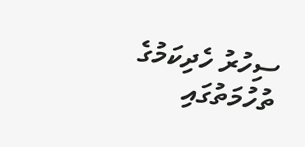ސިހުރު ހެދިކަމުގެ ތުހުމަތުގައި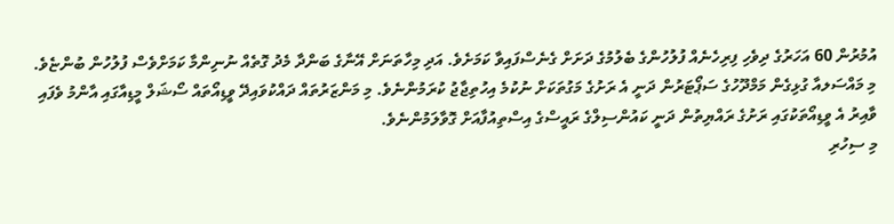އުމުރުން 60 އަހަރުގެ ދިވެހި ފިރިހެނެއް ފުލުހުންގެ ބެލުމުގެ ދަށަށް ގެނެސްފައިވާ ކަމަށެވެ. އަދި މިހާތަނަށް އޭނާގެ ބަންދާ މެދު ގޮތެއް ނުނިންމާ ކަމަށްވެސް ފުލުހުން ބުންޏެވެ.
މި މައްސަލއާ ގުޅިގެން މަމްދޫހުގެ ސަޕޯޓަރުން ދަނީ އެ ރަށުގެ މަގުތަކަށް ނުކުމެ އިހުތިޖާޖު ކުރަމުންނެވެ. މި މަންޒަރުތައް ދައްކުވައިދޭ ވީޑިއޯތައް ސޯޝަލް މީޑިއާގައި އާންމު ވެފައި ވާއިރު އެ ވީޑިއޯތަކުގައި ރަށުގެ ރައްޔިތުން ދަނީ ކައުންސިލްގެ ރައީސްގެ އިސްތިއުފާއަށް ގޮވާލަމުންނެވެ.
މި ސިހުރި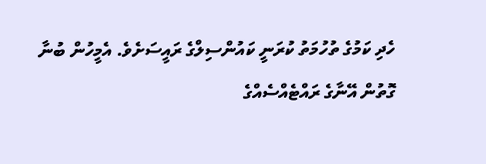ހެދި ކަމުގެ ތުހުމަތު ކުރަނީ ކައުންސިލްގެ ރައީސަށެވެ. އެމީހުން ބުނާ ގޮތުން އޭނާގެ ރައްޓެއްސެއްގެ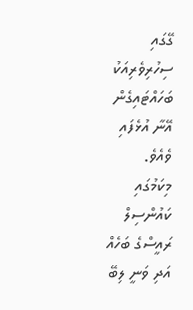ގޭގައި ސިހުރިވެރިއަކު ބަހައްޓައިގެން އޭނާ އުޅެފައި ވެއެވެ.
މިކަމުގައި ކައުންސިލް ރައީސްގެ ބަހެއް އަދި ވަނީ ލިބޭ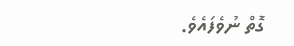ގޮތް ނުވެފައެވެ.